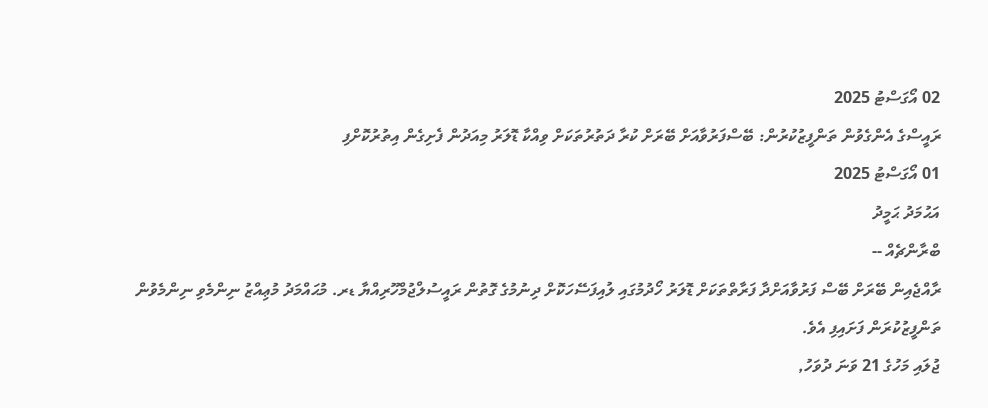02 އޯގަސްޓު 2025
ރައީސްގެ އެންގެވުން ތަންފީޒުކުރުން: ބޭސްފަރުވާއަށް ބޭރަށް ކުރާ ދަތުރުތަކަށް ވިއްކާ ޑޮލަރު މިއަދުން ފެށިގެން އިތުރުކޮށްފި
01 އޯގަސްޓު 2025
އަޙުމަދު ޙަމީދު
ބްރާންޗެއް --
ރާއްޖެއިން ބޭރަށް ބޭސް ފަރުވާއަށްދާ ފަރާތްތަކަށް ޑޮލަރު ހޯދުމުގައި ލުއިފަސޭހަކޮށް ދިނުމުގެ ގޮތުން ރައީސުލްޖުމްހޫރިއްޔާ ޑރ. މުޙައްމަދު މުޢިއްޒު ނިންމެވި ނިންމެވުން ތަންފީޒުކުރަން ފަށައިފި އެވެ.
ޖުލައި މަހުގެ 21 ވަނަ ދުވަހު,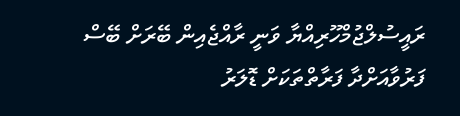ރައީސުލްޖުމްހޫރިއްޔާ ވަނީ ރާއްޖެއިން ބޭރަށް ބޭސް ފަރުވާއަށްދާ ފަރާތްތަކަށް ޑޮލަރު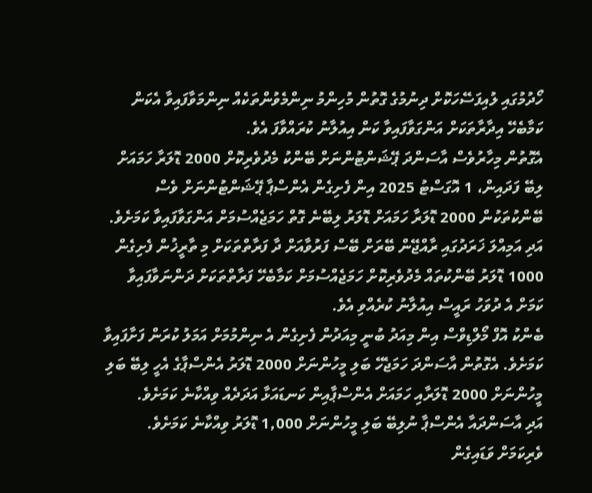ހޯދުމުގައި ލުއިފަސޭހަކޮށް ދިނުމުގެ ގޮތުން މުހިންމު ނިންމެވުންތަކެއް ނިންމަވާފައިވާ އެކަން ކަމާބެހޭ އިދާރާތަކަށް އަންގަވާފައިވާ ކަން އިއުލާނު ކުރައްވާފަ އެވެ.
އެގޮތުން މިހާރުވެސް އާސަންދަ ޕޭޝަންޓުންނަށް ބޭންކު މެދުވެރިކޮށް 2000 ޑޮލަރާ ހަމައަށް ލިބޭ ފަދައިން، 1 އޮގަސްޓު 2025 އިން ފެށިގެން އެންސްޕާ ޕޭޝަންޓުންނަށް ވެސް ބޭންކުތަކުން 2000 ޑޮލަރާ ހަމައަށް ޑޮލަރު ލިބޭނެ ގޮތް ހަމަޖެއްސުމަށް އަންގަވާފައިވާ ކަމަށެވެ.
އަދި އަމިއްލަ ޚަރަދުގައި ރާއްޖޭން ބޭރަށް ބޭސް ފަރުވާއަށް ދާ ފަރާތްތަކަށް މި ތާރީޚުން ފެށިގެން 1000 ޑޮލަރު ބޭންކުތައް މެދުވެރިކޮށް ހަމަޖެއްސުމަށް ކަމާބެހޭ ފަރާތްތަކަށް ދަންނަވާފައިވާ ކަމަށް އެ ދުވަހު ރައީސް އިއުލާނު ކުރެއްވި އެވެ.
ބެންކު އޮފް މޯލްޑިވްސް އިން މިއަދު ބުނީ މިއަދުން ފެށިގެން އެ ނިންމުމަށް އަމަލު ކުރަން ފަށާފައިވާ ކަމަށެވެ. އެގޮތުން އާސަންދަ ހަމަޖެހޭ ބަލި މީހުންނަށް 2000 ޑޮލަރު އެންސްޕާގެ އެހީ ލިބޭ ބަލި މީހުންނަށް 2000 ޑޮލަރާއި ހަމައަށް އެންސްޕާއިން ކަނޑައަޅާ އަދަދެއް ވިއްކާނެ ކަމަށެވެ.
އަދި އާސަންދައާ އެންސްޕާ ނުލިބޭ ބަލި މީހުންނަށް 1,000 ޑޮލަރު ވިއްކާނެ ކަމަށެވެ.
ވެރިކަމަށް ވަޑައިގެން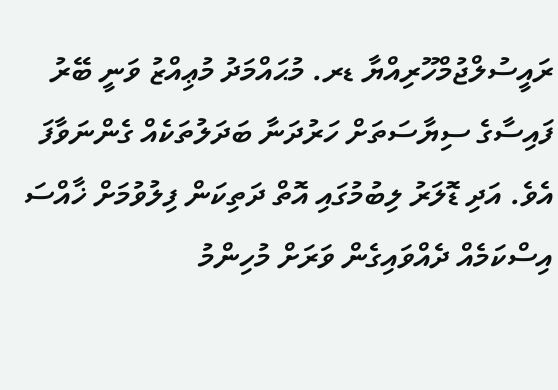ރައީސުލްޖުމްހޫރިއްޔާ ޑރ. މުޙައްމަދު މުޢިއްޒު ވަނީ ބޭރު ފައިސާގެ ސިޔާސަތަށް ހަރުދަނާ ބަދަލުތަކެއް ގެންނަވާފަ އެވެ. އަދި ޑޮލަރު ލިބުމުގައި އޮތް ދަތިކަން ފިލުވުމަށް ޚާއްސަ އިސްކަމެއް ދެއްވައިގެން ވަރަށް މުހިންމު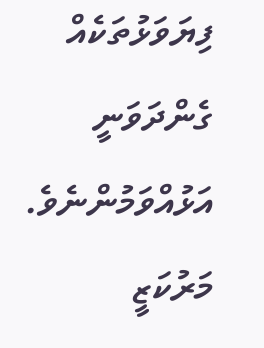ފިޔަވަޅުތަކެއް ގެންދަވަނީ އަޅުއްވަމުންނެވެ.
މަރުކަޒީ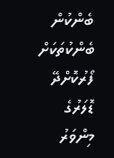ބެންކުން ބެންކުތަކަށް ފޯރުކޮށްދޭ ޑޮލަރުގެ މިންވަރު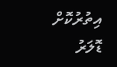އިތުރުކޮށް ޑޮލަރު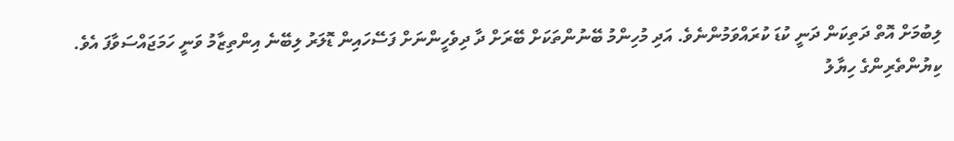ލިބުމަށް އޮތް ދަތިކަން ދަނީ ކުޑަ ކުރައްވަމުންނެވެ. އަދި މުހިންމު ބޭނުންތަކަށް ބޭރަށް ދާ ދިވެހީންނަށް ފަސޭހައިން ޑޮލަރު ލިބޭނެ އިންތިޒާމު ވަނީ ހަމަޖައްސަވާފަ އެވެ.
ކިޔުންތެރިންގެ ހިޔާލު